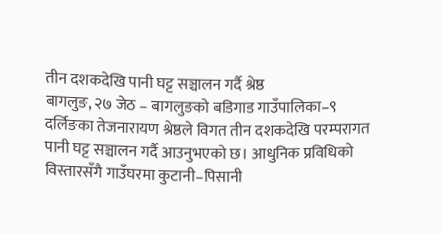तीन दशकदेखि पानी घट्ट सञ्चालन गर्दै श्रेष्ठ
बागलुङ, २७ जेठ – बागलुङको बडिगाड गाउँपालिका–९ दर्लिङका तेजनारायण श्रेष्ठले विगत तीन दशकदेखि परम्परागत पानी घट्ट सञ्चालन गर्दै आउनुभएको छ। आधुनिक प्रविधिको विस्तारसँगै गाउँघरमा कुटानी–पिसानी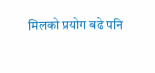मिलको प्रयोग बढे पनि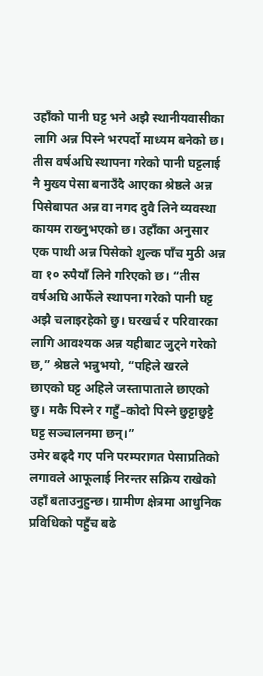उहाँको पानी घट्ट भने अझै स्थानीयवासीका लागि अन्न पिस्ने भरपर्दो माध्यम बनेको छ।
तीस वर्षअघि स्थापना गरेको पानी घट्टलाई नै मुख्य पेसा बनाउँदै आएका श्रेष्ठले अन्न पिसेबापत अन्न वा नगद दुवै लिने व्यवस्था कायम राख्नुभएको छ। उहाँका अनुसार एक पाथी अन्न पिसेको शुल्क पाँच मुठी अन्न वा १० रुपैयाँ लिने गरिएको छ। “तीस वर्षअघि आफैँले स्थापना गरेको पानी घट्ट अझै चलाइरहेको छु। घरखर्च र परिवारका लागि आवश्यक अन्न यहीबाट जुट्ने गरेको छ,” श्रेष्ठले भन्नुभयो, “पहिले खरले छाएको घट्ट अहिले जस्तापाताले छाएको छु। मकै पिस्ने र गहुँ–कोदो पिस्ने छुट्टाछुट्टै घट्ट सञ्चालनमा छन्।”
उमेर बढ्दै गए पनि परम्परागत पेसाप्रतिको लगावले आफूलाई निरन्तर सक्रिय राखेको उहाँ बताउनुहुन्छ। ग्रामीण क्षेत्रमा आधुनिक प्रविधिको पहुँच बढे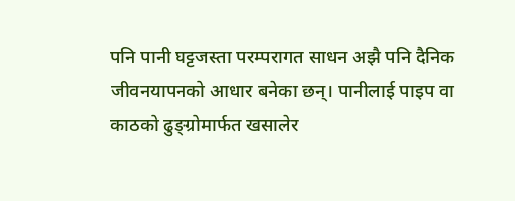पनि पानी घट्टजस्ता परम्परागत साधन अझै पनि दैनिक जीवनयापनको आधार बनेका छन्। पानीलाई पाइप वा काठको ढुङ्ग्रोमार्फत खसालेर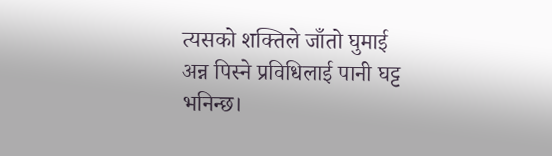त्यसको शक्तिले जाँतो घुमाई अन्न पिस्ने प्रविधिलाई पानी घट्ट भनिन्छ।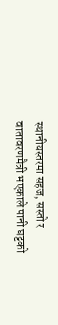स्थानीयस्तरमा सहज, सस्तो र वातावरणमैत्री भएकाले पानी घट्टको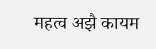महत्व अझै कायम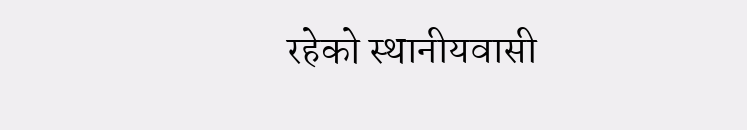रहेको स्थानीयवासी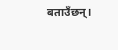बताउँछन्।